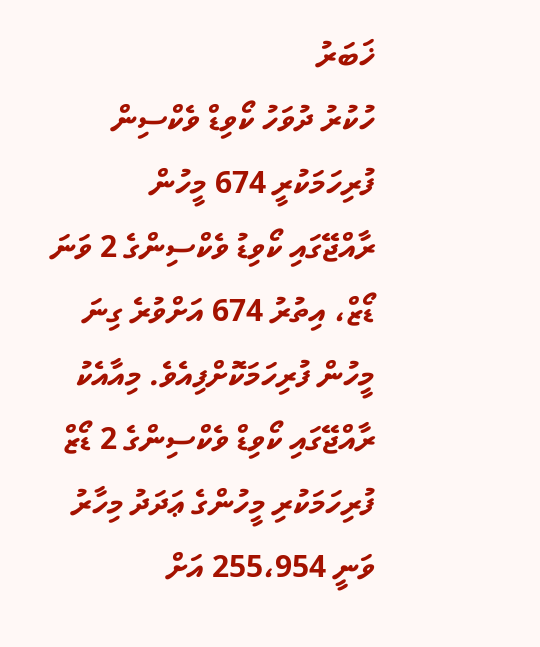ޚަބަރު
ހުކުރު ދުވަހު ކޯވިޑް ވެކްސިން ފުރިހަމަކުރީ 674 މީހުން
ރާއްޖޭގައި ކޯވިޑު ވެކްސިންގެ 2 ވަނަ ޑޯޒް، އިތުރު 674 އަށްވުރެ ގިނަ މީހުން ފުރިހަމަކޮށްފިއެވެ. މިއާއެކު ރާއްޖޭގައި ކޯވިޑް ވެކްސިންގެ 2 ޑޯޒް ފުރިހަމަކުރި މީހުންގެ ޢަދަދު މިހާރު ވަނީ 255،954 އަށް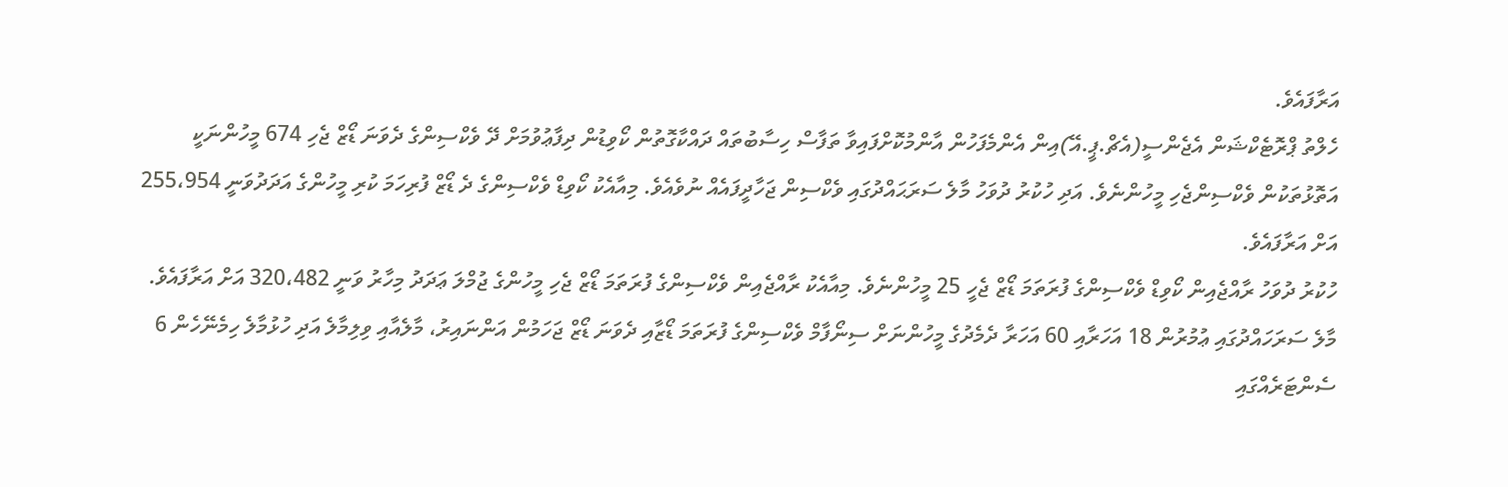އަރާފައެވެ.
ހެލްތު ޕްރޮޓެކްޝަން އެޖެންސީ(އެޗް.ޕީ.އޭ)އިން އެންމެފަހުން އާންމުކޮށްފައިވާ ތަފާސް ހިސާބުތައް ދައްކާގޮތުން ކޯވިޑުން ދިފާޢުވުމަށް ދޭ ވެކްސިންގެ ދެވަނަ ޑޯޒް ޖެހި 674 މީހުންނަކީ އަތޮޅުތަކުން ވެކްސިންޖެހި މީހުންނެވެ. އަދި ހުކުރު ދުވަހު މާލެ ސަރަޙައްދުގައި ވެކްސިން ޖަހާދީފައެއް ނުވެއެވެ. މިއާއެކު ކޯވިޑް ވެކްސިންގެ ދެ ޑޯޒް ފުރިހަމަ ކުރި މީހުންގެ އަދަދުވަނީ 255،954 އަށް އަރާފައެވެ.
ހުކުރު ދުވަހު ރާއްޖެއިން ކޯވިޑް ވެކްސިންގެ ފުރަތަމަ ޑޯޒް ޖެހީ 25 މީހުންނެވެ. މިއާއެކު ރާއްޖެއިން ވެކްސިންގެ ފުރަތަމަ ޑޯޒް ޖެހި މީހުންގެ ޖުމްލަ ޢަދަދު މިހާރު ވަނީ 320،482 އަށް އަރާފައެވެ.
މާލެ ސަރަހައްދުގައި ޢުމުރުން 18 އަހަރާއި 60 އަހަރާ ދެމެދުގެ މީހުންނަށް ސިނޯފާމް ވެކްސިންގެ ފުރަތަމަ ޑޯޒާއި ދެވަނަ ޑޯޒް ޖަހަމުން އަންނައިރު، މާލެއާއި ވިލިމާލެ އަދި ހުޅުމާލެ ހިމެނޭހެން 6 ސެންޓަރެއްގައި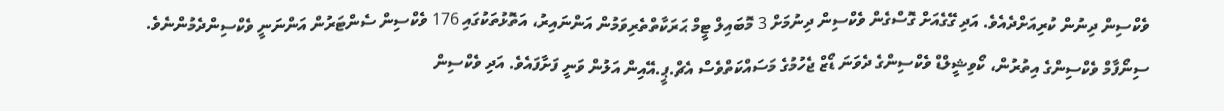ވެކްސިން ދިނުން ކުރިއަށްދެއެވެ. އަދި ގޭގެއަށް ގޮސްގެން ވެކްސިން ދިނުމަށް 3 މޮބައިލް ޓީމް ޙަރަކާތްތެރިވަމުން އަންނައިރު، އަތޮޅުތަކުގައި 176 ވެކްސިން ސެންޓަރުން އަންނަނީ ވެކްސިންދެމުންނެވެ.
ސިނޯފާމް ވެކްސިންގެ އިތުރުން، ކޯވިޝީލްޑް ވެކްސިންގެ ދެވަނަ ޑޯޒް ޖެހުމުގެ މަސައްކަތްވެސް އެޗް.ޕީ.އޭއިން އަލުން ވަނީ ފަށާފައެވެ. އަދި ވެކްސިން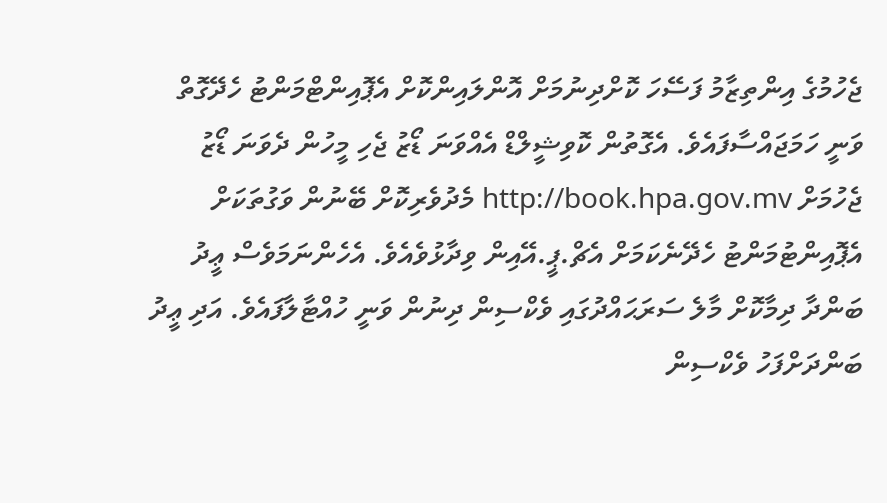ޖެހުމުގެ އިންތިޒާމު ފަސޭހަ ކޮށްދިނުމަށް އޮންލައިންކޮށް އެޕޮއިންޓްމަންޓު ހެދޭގޮތް ވަނީ ހަމަޖައްސާފައެވެ. އެގޮތުން ކޮވިޝީލްޑް އެއްވަނަ ޑޯޒު ޖެހި މީހުން ދެވަނަ ޑޯޒު ޖެހުމަށް http://book.hpa.gov.mv މެދުވެރިކޮށް ބޭނުން ވަގުތަކަށް އެޕޮއިންޓުމަންޓު ހެދޭނެކަމަށް އެޗް.ޕީ.އޭއިން ވިދާޅުވެއެވެ. އެހެންނަމަވެސް ޢީދު ބަންދާ ދިމާކޮށް މާލެ ސަރަޙައްދުގައި ވެކްސިން ދިނުން ވަނީ ހުއްޓާލާފައެވެ. އަދި ޢީދު ބަންދަށްފަހު ވެކްސިން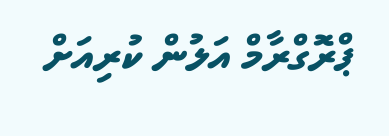ޕްރޮގްރާމް އަލުން ކުރިއަށް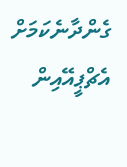ގެންދާނެކަމަށް އެޗްޕީއޭއިން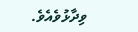ވިދާޅުވެއެވެ.